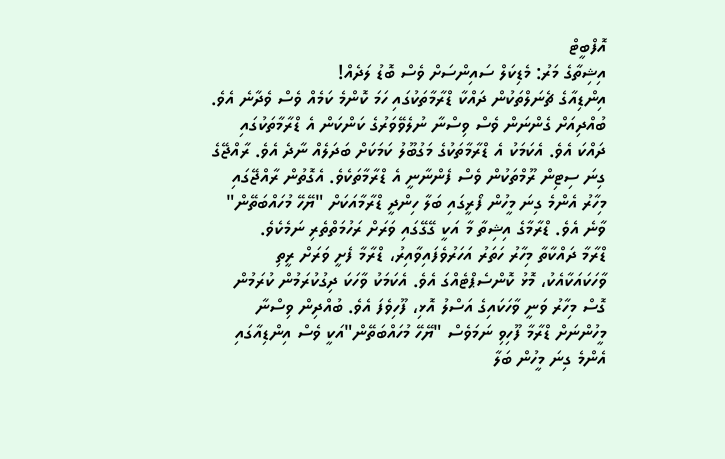އޮފްބީޓް
އިޝިތާގެ މަރު: މެޑިކަލް ސައިންސަށް ވެސް ބޮޑު ލަދެއް!
އިންޑިއާގެ ޗެނަލްތަކުން ދައްކާ ޑްރާމާތަކުގައި ހަމަ ކޮންމެ ކަމެއް ވެސް ވެދާނެ އެވެ. ބުއްދިއަށް ގެންނަން ވެސް ވިސްނާ ނުލެވޭވަރުގެ ކަންކަން އެ ޑްރާމާތަކުގައި ދައްކަ އެވެ. އެކަމަކު އެ ޑްރާމާތަކުގެ މަގުބޫލު ކަމަކަށް ބަދަލެއް ނާދެ އެވެ. ރާއްޖޭގެ ގިނަ ސިޓިން ރޫމްތަކުން ވެސް ފެންނާނީ އެ ޑްރާމާތަކެވެ. އެގޮތުން ރާއްޖޭގައި މިހާރު އެންމެ ގިނަ މީހުން ފޯރީގައި ބަލާ ހިންދީ ޑްރާމާއަކަށް "ޔޭހޭ މުހައްބަތޭން" ވާނެ އެވެ. ޑްރާމާގެ އިޝިތާ މާ އަކީ ގޭގޭގައި ވަރަށް ރަހުމަތްތެރި ނަމެކެވެ.
ޑްރާމާ ދައްކާތާ މިހާރު ހަތަރު އަހަރުވެފައިވާއިރު، ޑްރާމާ ފެށީ ވަރަށް ރީތި ވާހަކައަކާއެކު، މޮޅު ކޮންސެޕްޓެއްގަ އެވެ. އެކަމަކު ވާހަކަ ދިގުކުރަމުން ކުރަމުން ގޮސް މިހާރު ވަނީ ވާހަކައިގެ އަސްލު އޮޅި، ފޫހިވެފަ އެވެ. ބުއްދިން ވިސްނާ މީހުންނަށް ޑްރާމާ ފޫހިވި ނަމަވެސް "ޔޭހޭ މުހައްބަތޭން"އަކީ ވެސް އިންޑިއާގައި އެންމެ ގިނަ މީހުން ބަލާ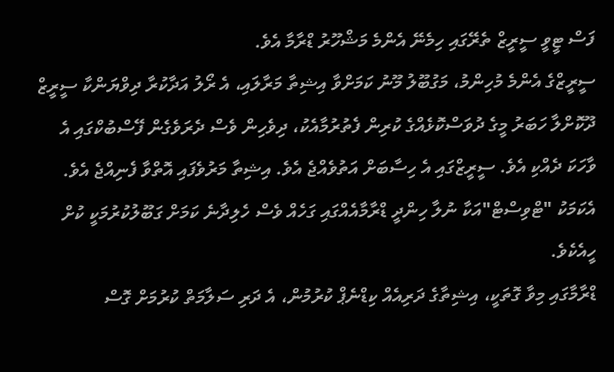ފަސް ޓީވީ ސީރީޒް ތެރޭގައި ހިމެނޭ އެންމެ މަޝްހޫރު ޑްރާމާ އެވެ.
ސީރީޒްގެ އެންމެ މުހިންމު، މަގުބޫލު މޫނު ކަމަށްވާ އިޝިތާ މަރާލައި، އެ ރޯލު އަދާކުރާ ދިވްޔަންކާ ސީރީޒް ދޫކޮށްލާ ހަބަރު މީގެ ދުވަސްކޮޅެއްގެ ކުރިން ފެތުރުމާއެކު، ދިވެހިން ވެސް ދެރަވެގެން ފޭސްބުކްގައި އެ ވާހަކަ ދެއްކި އެވެ. ސީރީޒްގައި އެ ހިސާބަށް އަތުވެއްޖެ އެވެ. އިޝިތާ މަރުވެފައި އޮތްވާ ފެނިއްޖެ އެވެ. އެކަމަކު "ޓްވިސްޓް"އަކާ ނުލާ ހިންދީ ޑްރާމާއެއްގައި ގަހެއް ވެސް ހެލިދާނެ ކަމަށް ގަބޫލުކުރުމަކީ ކުށް ހީއެކެވެ.
ޑްރާމާގައި މިވާ ގޮތަކީ، އިޝިތާގެ ދަރިއެއް ކިޑްނެޕް ކުރުމުން، އެ ދަރި ސަލާމަތް ކުރުމަށް ގޮސް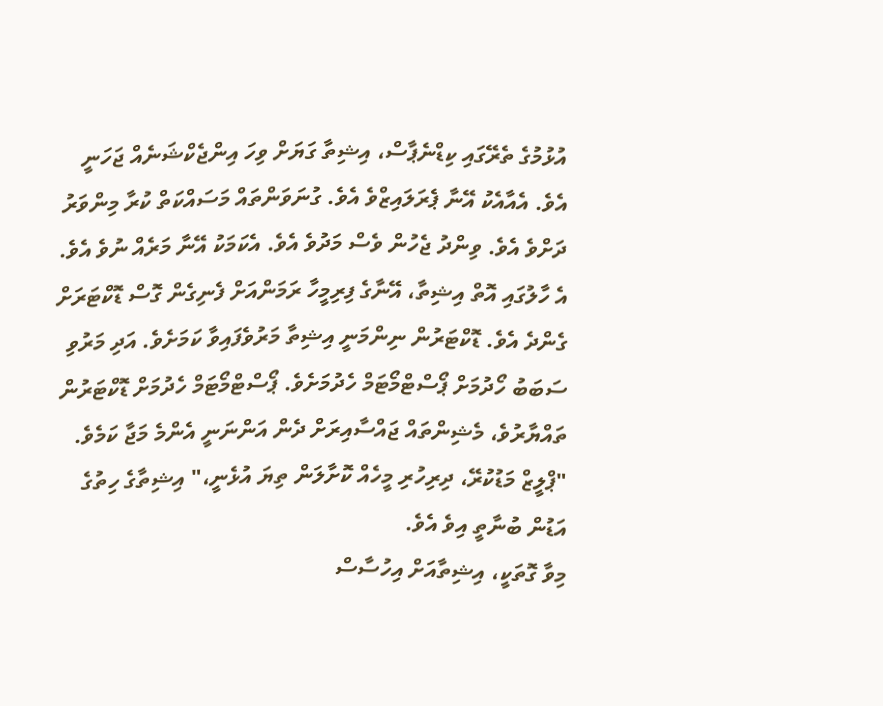އުޅުމުގެ ތެރޭގައި ކިޑްނެޕާސް، އިޝިތާ ގަޔަށް ވިހަ އިންޖެކްޝަނެއް ޖަހަނީ އެވެ. އެއާއެކު އޭނާ ޕެރަލައިޒްވެ އެވެ. ގުނަވަންތައް މަސައްކަތް ކުރާ މިންވަރު ދަށްވެ އެވެ. ވިންދު ޖެހުން ވެސް މަދުވެ އެވެ. އެކަމަކު އޭނާ މަރެއް ނުވެ އެވެ.
އެ ހާލުގައި އޮތް އިޝިތާ، އޭނާގެ ފިރިމީހާ ރަމަންއަށް ފެނިގެން ގޮސް ޑޮކްޓަރަށް ގެންދެ އެވެ. ޑޮކްޓަރުން ނިންމަނީ އިޝިތާ މަރުވެފައިވާ ކަމަށެވެ. އަދި މަރުވި ސަބަބު ހޯދުމަށް ޕޯސްޓްމޯޓަމް ހެދުމަށެވެ. ޕޯސްޓްމޯޓަމް ހެދުމަށް ޑޮކްޓަރުން ތައްޔާރުވެ، މެޝިންތައް ޖައްސާއިރަށް ދެން އަންނަނީ އެންމެ މަޖާ ކަމެވެ.
"ޕްލީޒް މަޑުކުރޭ، ދިރިހުރި މީހެއް ކޮށާލަން ތިޔަ އުޅެނީ،" އިޝިތާގެ ހިތުގެ އަޑުން ބުނާތީ އިވެ އެވެ.
މިވާ ގޮތަކީ، އިޝިތާއަށް އިހުސާސް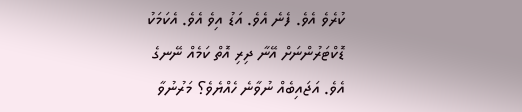ކުރެވެ އެވެ. ފެނެ އެވެ. އަޑު އިވެ އެވެ. އެކަމަކު ޑޮކްޓަރުންނަށް އޭނާ ދިރި އޮތް ކަމެއް ނޭނގެ އެވެ. އަޖައިބެއް ނުވާނެ ހެއްޔެވެ؟ މަރުނުވާ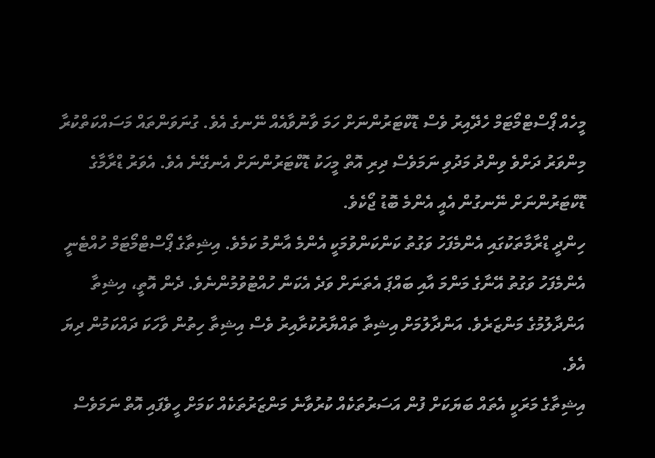މީހެއް ޕޯސްޓްމޯޓަމް ހެދޭއިރު ވެސް ޑޮކްޓަރުންނަށް ހަމަ ވާނުވާއެއް ނޭނގެ އެވެ. ގުނަވަންތައް މަސައްކަތްކުރާ މިންވަރު ދަށްވެ ވިންދު މަދުވި ނަމަވެސް ދިރި އޮތް މީހަކު ޑޮކްޓަރުންނަށް އެނގޭނެ އެވެ. އެވަރު ޑްރާމާގެ ޑޮކްޓަރުންނަށް ނޭނގުން އެއީ އެންމެ ބޮޑު ޖޯކެވެ.
ހިންދީ ޑްރާމާތަކުގައި އެންމެފަހު ވަގުތު ކަންކަންވުމަކީ އެންމެ އާންމު ކަމެވެ. އިޝިތާގެ ޕޯސްޓްމޯޓަމް ހުއްޓެނީ އެންމެފަހު ވަގުތު އޭނާގެ މަންމަ އާއި ބައްޕަ އެތަނަށް ވަދެ އެކަން ހުއްޓުވުމުންނެވެ. ދެން އޮތީ، އިޝިތާ އަންދާލުމުގެ މަންޒަރެވެ. އަންދާލުމަށް އިޝިތާ ތައްޔާރުކުރާއިރު ވެސް އިޝިތާ ހިތުން ވާހަކަ ދައްކަމުން ދިޔަ އެވެ.
އިޝިތާގެ މަރަކީ އެތައް ބަޔަކަށް ފުން އަސަރުތަކެއް ކުރުވާނެ މަންޒަރުތަކެއް ކަމަށް ހީވެފައި އޮތް ނަމަވެސް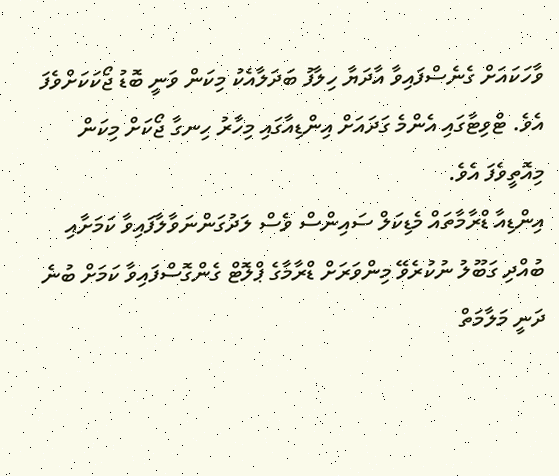ވާހަކައަށް ގެނެސްފައިވާ އާދަޔާ ހިލާފު ބަދަލާއެކު މިކަން ވަނީ ބޮޑު ޖޯކަކަށްވެފަ އެވެ. ޓްވިޓާގައި އެންމެ ގަދައަށް އިންޑިއާގައި މިހާރު ހިނގާ ޖޯކަށް މިކަން މިއޮތީވެފަ އެވެ.
އިންޑިއާ ޑްރާމާތައް މެޑިކަލް ސައިންސް ވެސް ލަދުގަންނަވާލާފައިވާ ކަމަށާއި ބުއްދި ގަބޫލު ނުކުރެވޭ މިންވަރަށް ޑްރާމާގެ ޕްލޮޓް ގެންގޮސްފައިވާ ކަމަށް ބުނެ ދަނީ މަލާމަތް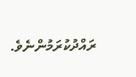ރައްދުކުރަމުންނެވެ.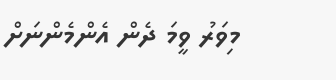މިވަރު ވީމަ ދެން އެންމެންނަށް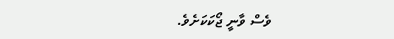ވެސް ވާނީ ޖޯކަކަށެވެ.